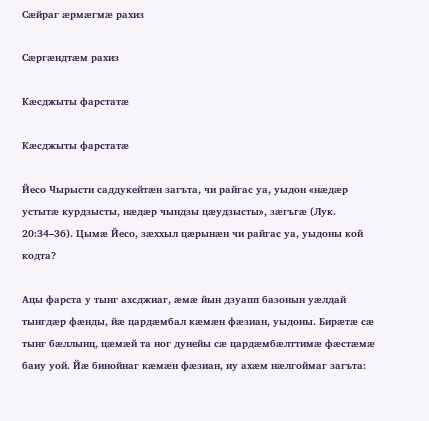Сӕйраг ӕрмӕгмӕ рахиз

Сӕргӕндтӕм рахиз

Кӕсджыты фарстатӕ

Кӕсджыты фарстатӕ

Йесо Чырысти саддукейтӕн загъта, чи райгас уа, уыдон «нӕдӕр устытӕ курдзысты, нӕдӕр чындзы цӕудзысты», зӕгъгӕ (Лук. 20:34–36). Цымӕ Йесо, зӕххыл цӕрынӕн чи райгас уа, уыдоны кой кодта?

Ацы фарста у тынг ахсджиаг, ӕмӕ йын дзуапп базонын уӕлдай тынгдӕр фӕнды, йӕ цардӕмбал кӕмӕн фӕзиан, уыдоны. Бирӕтӕ сӕ тынг бӕллынц, цӕмӕй та ног дунейы сӕ цардӕмбӕлттимӕ фӕстӕмӕ баиу уой. Йӕ бинойнаг кӕмӕн фӕзиан, иу ахӕм нӕлгоймаг загъта: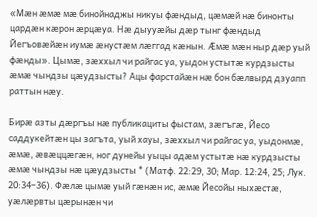«Мӕн ӕмӕ мӕ бинойнаджы никуы фӕндыд, цӕмӕй нӕ бинонты цардӕн кӕрон ӕрцӕуа. Нӕ дыууӕйы дӕр тынг фӕндыд Йегъовӕйӕн иумӕ ӕнустӕм лӕггад кӕнын. Ӕмӕ мӕн ныр дӕр уый фӕнды». Цымӕ, зӕххыл чи райгас уа, уыдон устытӕ курдзысты ӕмӕ чындзы цӕудзысты? Ацы фарстайӕн нӕ бон бӕлвырд дзуапп раттын нӕу.

Бирӕ азты дӕргъы нӕ публикациты фыстам, зӕгъгӕ, Йесо саддукейтӕн цы загъта, уый хауы, зӕххыл чи райгас уа, уыдонмӕ, ӕмӕ, ӕвӕццӕгӕн, ног дунейы уыцы адӕм устытӕ нӕ курдзысты ӕмӕ чындзы нӕ цӕудзысты * (Матф. 22:29, 30; Мар. 12:24, 25; Лук. 20:34–36). Фӕлӕ цымӕ уый гӕнӕн ис, ӕмӕ Йесойы ныхӕстӕ, уӕлӕрвты цӕрынӕн чи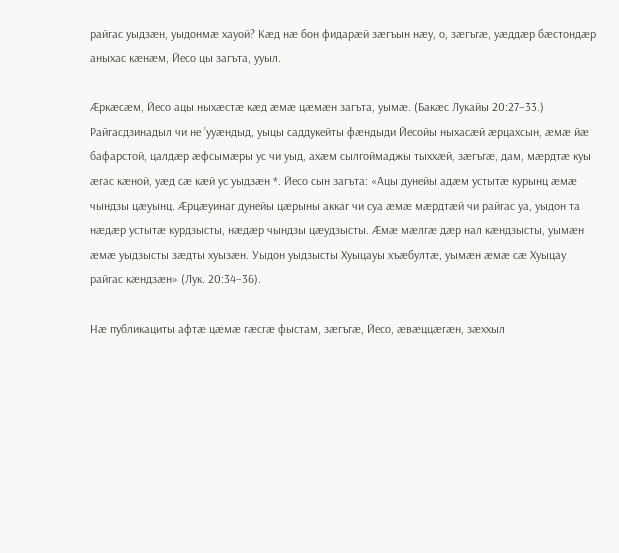райгас уыдзӕн, уыдонмӕ хауой? Кӕд нӕ бон фидарӕй зӕгъын нӕу, о, зӕгъгӕ, уӕддӕр бӕстондӕр аныхас кӕнӕм, Йесо цы загъта, ууыл.

Ӕркӕсӕм, Йесо ацы ныхӕстӕ кӕд ӕмӕ цӕмӕн загъта, уымӕ. (Бакӕс Лукайы 20:27–33.) Райгасдзинадыл чи не ’ууӕндыд, уыцы саддукейты фӕндыди Йесойы ныхасӕй ӕрцахсын, ӕмӕ йӕ бафарстой, цалдӕр ӕфсымӕры ус чи уыд, ахӕм сылгоймаджы тыххӕй, зӕгъгӕ, дам, мӕрдтӕ куы ӕгас кӕной, уӕд сӕ кӕй ус уыдзӕн *. Йесо сын загъта: «Ацы дунейы адӕм устытӕ курынц ӕмӕ чындзы цӕуынц. Ӕрцӕуинаг дунейы цӕрыны аккаг чи суа ӕмӕ мӕрдтӕй чи райгас уа, уыдон та нӕдӕр устытӕ курдзысты, нӕдӕр чындзы цӕудзысты. Ӕмӕ мӕлгӕ дӕр нал кӕндзысты, уымӕн ӕмӕ уыдзысты зӕдты хуызӕн. Уыдон уыдзысты Хуыцауы хъӕбултӕ, уымӕн ӕмӕ сӕ Хуыцау райгас кӕндзӕн» (Лук. 20:34–36).

Нӕ публикациты афтӕ цӕмӕ гӕсгӕ фыстам, зӕгъгӕ, Йесо, ӕвӕццӕгӕн, зӕххыл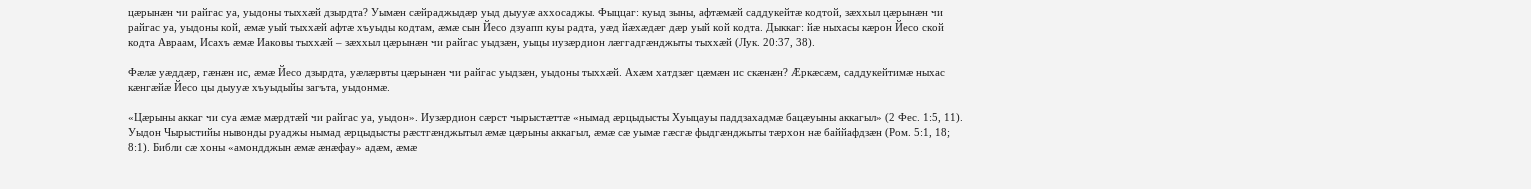цӕрынӕн чи райгас уа, уыдоны тыххӕй дзырдта? Уымӕн сӕйраджыдӕр уыд дыууӕ аххосаджы. Фыццаг: куыд зыны, афтӕмӕй саддукейтӕ кодтой, зӕххыл цӕрынӕн чи райгас уа, уыдоны кой, ӕмӕ уый тыххӕй афтӕ хъуыды кодтам, ӕмӕ сын Йесо дзуапп куы радта, уӕд йӕхӕдӕг дӕр уый кой кодта. Дыккаг: йӕ ныхасы кӕрон Йесо ской кодта Авраам, Исахъ ӕмӕ Иаковы тыххӕй – зӕххыл цӕрынӕн чи райгас уыдзӕн, уыцы иузӕрдион лӕггадгӕнджыты тыххӕй (Лук. 20:37, 38).

Фӕлӕ уӕддӕр, гӕнӕн ис, ӕмӕ Йесо дзырдта, уӕлӕрвты цӕрынӕн чи райгас уыдзӕн, уыдоны тыххӕй. Ахӕм хатдзӕг цӕмӕн ис скӕнӕн? Ӕркӕсӕм, саддукейтимӕ ныхас кӕнгӕйӕ Йесо цы дыууӕ хъуыдыйы загъта, уыдонмӕ.

«Цӕрыны аккаг чи суа ӕмӕ мӕрдтӕй чи райгас уа, уыдон». Иузӕрдион сӕрст чырыстӕттӕ «нымад ӕрцыдысты Хуыцауы паддзахадмӕ бацӕуыны аккагыл» (2 Фес. 1:5, 11). Уыдон Чырыстийы нывонды руаджы нымад ӕрцыдысты рӕстгӕнджытыл ӕмӕ цӕрыны аккагыл, ӕмӕ сӕ уымӕ гӕсгӕ фыдгӕнджыты тӕрхон нӕ баййафдзӕн (Ром. 5:1, 18; 8:1). Библи сӕ хоны «амондджын ӕмӕ ӕнӕфау» адӕм, ӕмӕ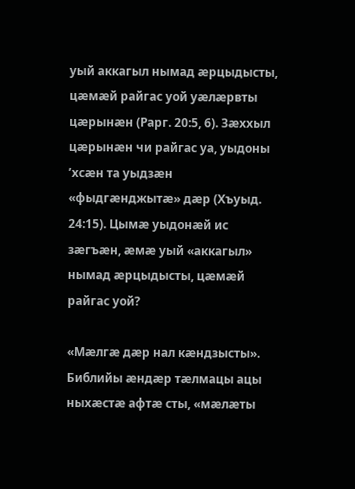уый аккагыл нымад ӕрцыдысты, цӕмӕй райгас уой уӕлӕрвты цӕрынӕн (Рарг. 20:5, 6). Зӕххыл цӕрынӕн чи райгас уа, уыдоны ’хсӕн та уыдзӕн «фыдгӕнджытӕ» дӕр (Хъуыд. 24:15). Цымӕ уыдонӕй ис зӕгъӕн, ӕмӕ уый «аккагыл» нымад ӕрцыдысты, цӕмӕй райгас уой?

«Мӕлгӕ дӕр нал кӕндзысты». Библийы ӕндӕр тӕлмацы ацы ныхӕстӕ афтӕ сты, «мӕлӕты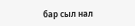бар сыл нал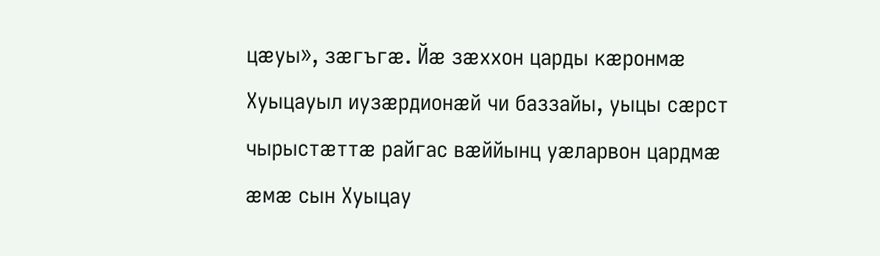цӕуы», зӕгъгӕ. Йӕ зӕххон царды кӕронмӕ Хуыцауыл иузӕрдионӕй чи баззайы, уыцы сӕрст чырыстӕттӕ райгас вӕййынц уӕларвон цардмӕ ӕмӕ сын Хуыцау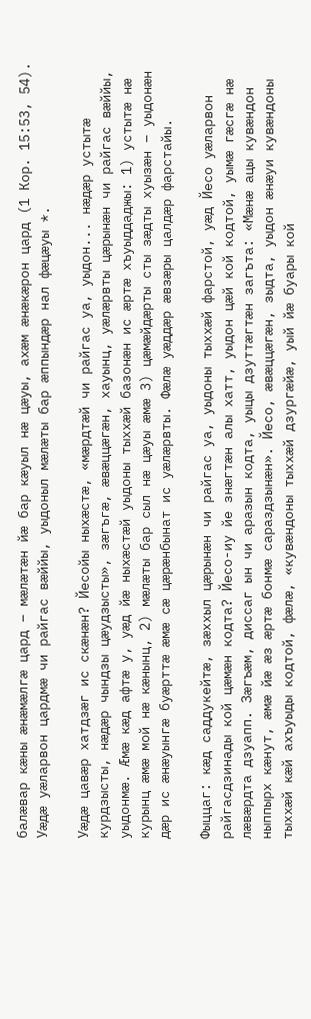балӕвар кӕны ӕнӕмӕлгӕ цард – мӕлӕтӕн йӕ бар кӕуыл нӕ цӕуы, ахӕм ӕнӕкӕрон цард (1 Кор. 15:53, 54). Уӕдӕ уӕларвон цардмӕ чи райгас вӕййы, уыдоныл мӕлӕты бар ӕппындӕр нал фӕцӕуы *.

Уӕдӕ цавӕр хатдзӕг ис скӕнӕн? Йесойы ныхӕстӕ, «мӕрдтӕй чи райгас уа, уыдон... нӕдӕр устытӕ курдзысты, нӕдӕр чындзы цӕудзысты», зӕгъгӕ, ӕвӕццӕгӕн, хауынц, уӕлӕрвты цӕрынӕн чи райгас вӕййы, уыдонмӕ. Ӕмӕ кӕд афтӕ у, уӕд йӕ ныхӕстӕй уыдоны тыххӕй базонӕн ис ӕртӕ хъуыддаджы: 1) устытӕ нӕ курынц ӕмӕ мой нӕ кӕнынц, 2) мӕлӕты бар сыл нӕ цӕуы ӕмӕ 3) цӕмӕйдӕрты сты зӕдты хуызӕн – уыдонӕн дӕр ис ӕнӕуынгӕ буӕрттӕ ӕмӕ сӕ цӕрӕнбынат ис уӕлӕрвты. Фӕлӕ уӕддӕр ӕвзӕры цалдӕр фарстайы.

Фыццаг: кӕд саддукейтӕ, зӕххыл цӕрынӕн чи райгас уа, уыдоны тыххӕй фарстой, уӕд Йесо уӕларвон райгасдзинады кой цӕмӕн кодта? Йесо-иу йе знӕгтӕн алы хатт, уыдон цӕй кой кодтой, уымӕ гӕсгӕ нӕ лӕвӕрдта дзуапп. Зӕгъӕм, диссаг ын чи аразын кодта, уыцы дзуттӕгтӕн загъта: «Мӕнӕ ацы кувӕндон ныппырх кӕнут, ӕмӕ йӕ ӕз ӕртӕ бонмӕ сараздзынӕн». Йесо, ӕвӕццӕгӕн, зыдта, уыдон ӕнӕуи кувӕндоны тыххӕй кӕй ахъуыды кодтой, фӕлӕ, «кувӕндоны тыххӕй дзургӕйӕ, уый йӕ буары кой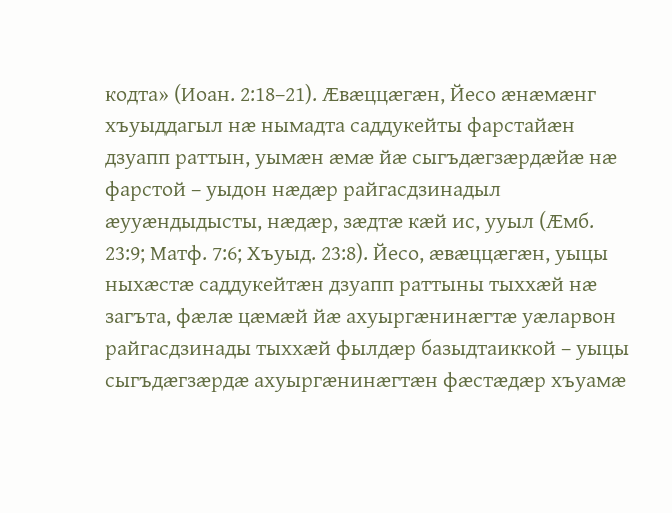кодта» (Иоан. 2:18–21). Ӕвӕццӕгӕн, Йесо ӕнӕмӕнг хъуыддагыл нӕ нымадта саддукейты фарстайӕн дзуапп раттын, уымӕн ӕмӕ йӕ сыгъдӕгзӕрдӕйӕ нӕ фарстой – уыдон нӕдӕр райгасдзинадыл ӕууӕндыдысты, нӕдӕр, зӕдтӕ кӕй ис, ууыл (Ӕмб. 23:9; Матф. 7:6; Хъуыд. 23:8). Йесо, ӕвӕццӕгӕн, уыцы ныхӕстӕ саддукейтӕн дзуапп раттыны тыххӕй нӕ загъта, фӕлӕ цӕмӕй йӕ ахуыргӕнинӕгтӕ уӕларвон райгасдзинады тыххӕй фылдӕр базыдтаиккой – уыцы сыгъдӕгзӕрдӕ ахуыргӕнинӕгтӕн фӕстӕдӕр хъуамӕ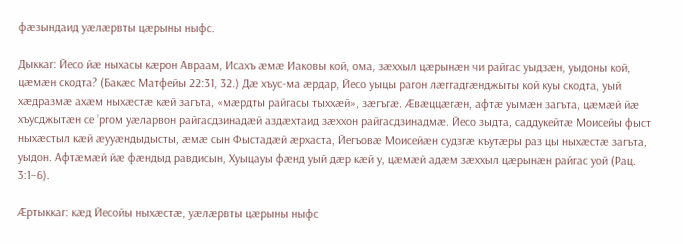фӕзындаид уӕлӕрвты цӕрыны ныфс.

Дыккаг: Йесо йӕ ныхасы кӕрон Авраам, Исахъ ӕмӕ Иаковы кой, ома, зӕххыл цӕрынӕн чи райгас уыдзӕн, уыдоны кой, цӕмӕн скодта? (Бакӕс Матфейы 22:31, 32.) Дӕ хъус-ма ӕрдар, Йесо уыцы рагон лӕггадгӕнджыты кой куы скодта, уый хӕдразмӕ ахӕм ныхӕстӕ кӕй загъта, «мӕрдты райгасы тыххӕй», зӕгъгӕ. Ӕвӕццӕгӕн, афтӕ уымӕн загъта, цӕмӕй йӕ хъусджытӕн се ’ргом уӕларвон райгасдзинадӕй аздӕхтаид зӕххон райгасдзинадмӕ. Йесо зыдта, саддукейтӕ Моисейы фыст ныхӕстыл кӕй ӕууӕндыдысты, ӕмӕ сын Фыстадӕй ӕрхаста, Йегъовӕ Моисейӕн судзгӕ къутӕры раз цы ныхӕстӕ загъта, уыдон. Афтӕмӕй йӕ фӕндыд равдисын, Хуыцауы фӕнд уый дӕр кӕй у, цӕмӕй адӕм зӕххыл цӕрынӕн райгас уой (Рац. 3:1–6).

Ӕртыккаг: кӕд Йесойы ныхӕстӕ, уӕлӕрвты цӕрыны ныфс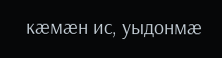кӕмӕн ис, уыдонмӕ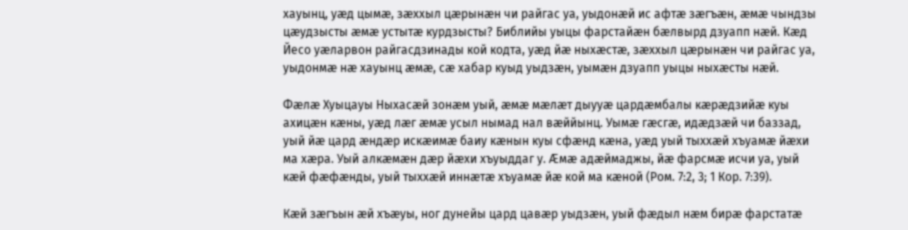хауынц, уӕд цымӕ, зӕххыл цӕрынӕн чи райгас уа, уыдонӕй ис афтӕ зӕгъӕн, ӕмӕ чындзы цӕудзысты ӕмӕ устытӕ курдзысты? Библийы уыцы фарстайӕн бӕлвырд дзуапп нӕй. Кӕд Йесо уӕларвон райгасдзинады кой кодта, уӕд йӕ ныхӕстӕ, зӕххыл цӕрынӕн чи райгас уа, уыдонмӕ нӕ хауынц ӕмӕ, сӕ хабар куыд уыдзӕн, уымӕн дзуапп уыцы ныхӕсты нӕй.

Фӕлӕ Хуыцауы Ныхасӕй зонӕм уый, ӕмӕ мӕлӕт дыууӕ цардӕмбалы кӕрӕдзийӕ куы ахицӕн кӕны, уӕд лӕг ӕмӕ усыл нымад нал вӕййынц. Уымӕ гӕсгӕ, идӕдзӕй чи баззад, уый йӕ цард ӕндӕр искӕимӕ баиу кӕнын куы сфӕнд кӕна, уӕд уый тыххӕй хъуамӕ йӕхи ма хӕра. Уый алкӕмӕн дӕр йӕхи хъуыддаг у. Ӕмӕ адӕймаджы, йӕ фарсмӕ исчи уа, уый кӕй фӕфӕнды, уый тыххӕй иннӕтӕ хъуамӕ йӕ кой ма кӕной (Ром. 7:2, 3; 1 Кор. 7:39).

Кӕй зӕгъын ӕй хъӕуы, ног дунейы цард цавӕр уыдзӕн, уый фӕдыл нӕм бирӕ фарстатӕ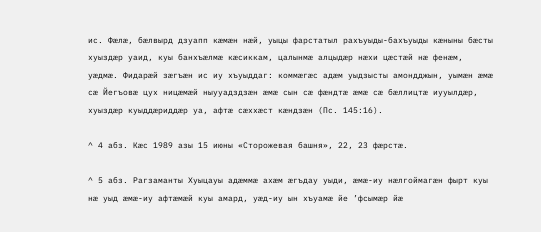ис. Фӕлӕ, бӕлвырд дзуапп кӕмӕн нӕй, уыцы фарстатыл рахъуыды-бахъуыды кӕныны бӕсты хуыздӕр уаид, куы банхъӕлмӕ кӕсиккам, цалынмӕ алцыдӕр нӕхи цӕстӕй нӕ фенӕм, уӕдмӕ. Фидарӕй зӕгъӕн ис иу хъуыддаг: коммӕгӕс адӕм уыдзысты амондджын, уымӕн ӕмӕ сӕ Йегъовӕ цух ницӕмӕй ныууадздзӕн ӕмӕ сын сӕ фӕндтӕ ӕмӕ сӕ бӕллицтӕ иууылдӕр, хуыздӕр куыддӕриддӕр уа, афтӕ сӕххӕст кӕндзӕн (Пс. 145:16).

^ 4 абз. Кӕс 1989 азы 15 июны «Сторожевая башня», 22, 23 фӕрстӕ.

^ 5 абз. Рагзаманты Хуыцауы адӕммӕ ахӕм ӕгъдау уыди, ӕмӕ-иу нӕлгоймагӕн фырт куы нӕ уыд ӕмӕ-иу афтӕмӕй куы амард, уӕд-иу ын хъуамӕ йе ’фсымӕр йӕ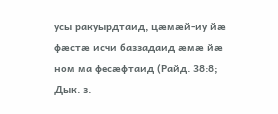усы ракуырдтаид, цӕмӕй-иу йӕ фӕстӕ исчи баззадаид ӕмӕ йӕ ном ма фесӕфтаид (Райд. 38:8; Дык. з.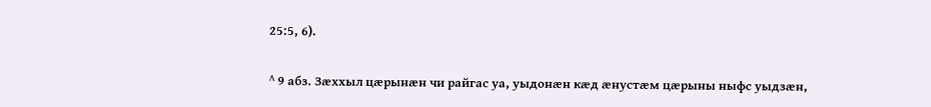25:5, 6).

^ 9 абз. Зӕххыл цӕрынӕн чи райгас уа, уыдонӕн кӕд ӕнустӕм цӕрыны ныфс уыдзӕн,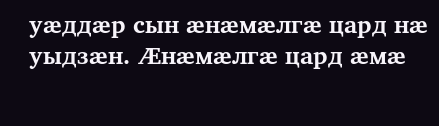уӕддӕр сын ӕнӕмӕлгӕ цард нӕ уыдзӕн. Ӕнӕмӕлгӕ цард ӕмӕ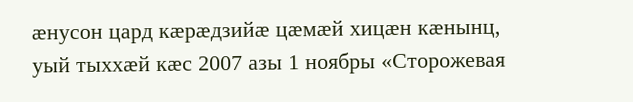ӕнусон цард кӕрӕдзийӕ цӕмӕй хицӕн кӕнынц, уый тыххӕй кӕс 2007 азы 1 ноябры «Сторожевая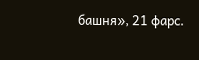башня», 21 фарс.